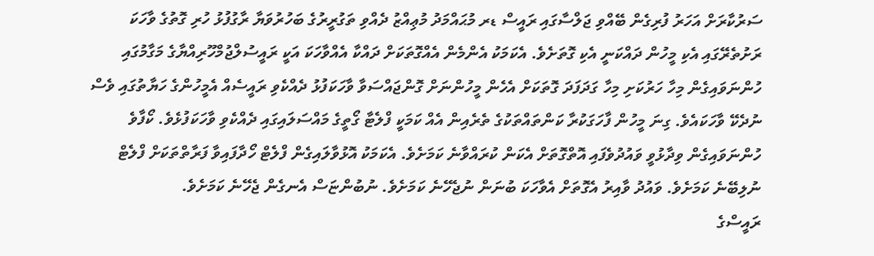ސަރުކާރަށް އަހަރު ފުރިގެން ބޭއްވި ޖަލްސާގައި ރައީސް ޑރ މުޙައްމަދު މުޢިއްޒު ދެއްވި ތަގުރީރުގެ ބަހުރުވަޔާ ރާގުފުޅު ހުރި ގޮތުގެ ވާހަކަ ރަށުތެރޭގައި އެކި މީހުން ދައްކަނީ އެކި ގޮތަށެވެ. އެކަމަކު އެންމެން އެއްގޮތަކަށް ދައްކާ އެއްވާހަކަ އަކީ ރައީސުލްޖުމްހޫރިއްޔާގެ މަގާމުގައި ހުންނަވައިގެން މިހާ ހަރުކަށި މިހާ ގަދަފަދަ ގޮތަކަށް އެހެން މީހުންނަށް ގޮންޖައްސަވާ ވާހަކަފުޅު ދެއްކެވި ރައީސެއް އެމީހުންގެ ހަޔާތުގައި ވެސް ނުދެކޭ ވާހަކައެވެ. ގިނަ މީހުން ފާހަގަކުރާ ކަންތައްތަކުގެ ތެރެއިން އެއް ކަމަކީ ފްލެޓާ ގޯތީގެ މައްސަލައިގައި ދެއްކެވި ވާހަކަފުޅެވެ. ކޯފާވެ ހުންނަވައިގެން ވިދާޅުވީ ވައުދުވެފައި އޮތްގޮތަށް އެކަން ކުރައްވާނެ ކަމަށެވެ. އެކަމަކު އޮޅުވާލައިގެން ފްލެޓް ހޯދާފައިވާ ފަރާތްތަކަށް ފްލެޓް ނުލިބޭނެ ކަމަށެވެ. ވައުދު ވާއިރު އެގޮތަށް އެވާހަކަ ބުނަން ނުޖެހޭނެ ކަމަށެވެ. ނުބުންޏަސް އެނގެން ޖެހޭނެ ކަމަށެވެ.
ރައީސްގެ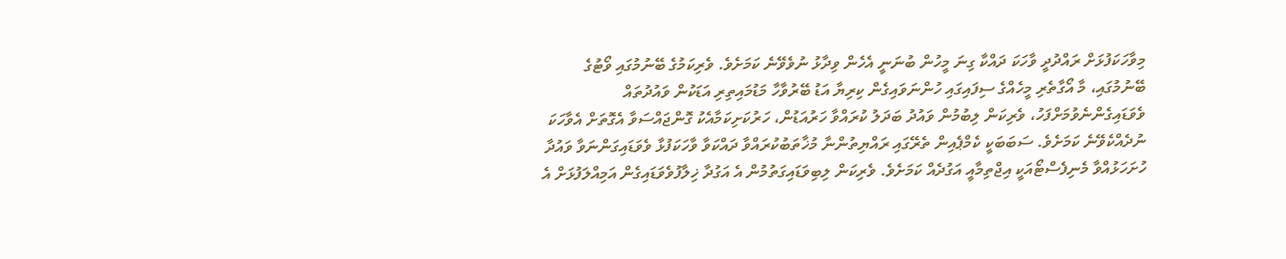މިވާހަކަފުޅަށް ރައްދުދީ ވާހަކަ ދައްކާ ގިނަ މީހުން ބުނަނީ އެހެން ވިދާޅު ނުވެވޭނެ ކަމަށެވެ. ވެރިކަމުގެ ބޭނުމުގައި ވޯޓުގެ ބޭނުމުގައި، މާ އޯގާތެރި މީހެއްގެ ސިފައިގައި ހުންނަވައިގެން ކިރިޔާ އަޑު ބޭރުވާހާ މަޑުމައިތިރި އަޑަކުން ވައުދުތައް ވެވަޑައިގެންނެވުމަށްފަހު، ވެރިކަން ލިބުމުން ވައުދު ބަދަލު ކުރައްވާ ހަރުއަޑުން، ހަރުކަށިކަމާއެކު ގޮންޖައްސަވާ އެގޮތަށް އެވާހަކަ ނުދެއްކެވޭނެ ކަމަށެވެ. ސަބަބަކީ ކެމްޕެއިން ތެރޭގައި ރައްޔިތުންނާ މުޚާތަބުކުރައްވާ ދައްކަވާ ވާހަކަފުޅާ ވެވަޑައިގަންނަވާ ވައުދާ ހުށަހަޅުއްވާ މެނިފެސްޓޯއަކީ އިޖްތިމާއީ އަގުދެއް ކަމަށެވެ. ވެރިކަން ލިބިވަޑައިގަތުމުން އެ އަގުދާ ޚިލާފުވެވަޑައިގެން އަމިއްލަފުޅަށް އެ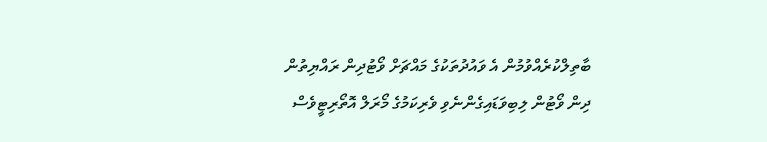ބާތިލްކުރެއްވުމުން އެ ވައުދުތަކުގެ މައްޗަށް ވޯޓުދިން ރައްޔިތުން ދިން ވޯޓުން ލިބިވަޑައިގެންނެވި ވެރިކަމުގެ މޯރަލް އޮތޯރިޓީވެސް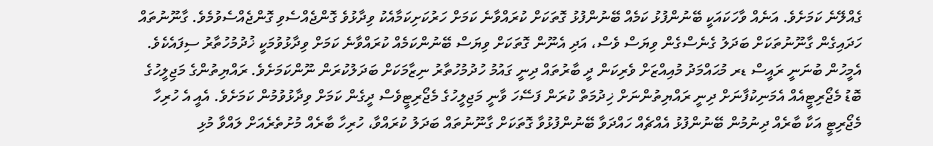ގެއްލޭނެ ކަމަށެވެ. އަނެއް ވާހަކައަކީ ބޭނުންފުޅު ކަމެއް ބޭނުންފުޅު ގޮތަކަށް ކުރައްވާނެ ކަމަށް ހަރުކަށިކަމާއެކު ވިދާޅުވެ ގޮންޖެއްސެވި ގޮންޖެއްސެވުމެވެ. ގާނޫނުތައް ހަދައިގެން ގާނޫނުތަކަށް ބަދަލު ގެނެސްގެން ވިޔަސް ވެސް، އަދި އެނޫން ގޮތަކަށް ވިޔަސް ބޭނުންކަމެއް ކުރައްވާނެ ކަމަށް ވިދާޅުވުމަކީ ޚުދުމުހުތާރު ސިފައެކެވެ. އެމީހުން ބުނަނީ ރައީސް ޑރ މުޙައްމަދު މުއިއްޒަށް ވެރިކަން ދީ ބާރުތައް ދިނީ ގައުމު ހުދުމުހުތާރު ނިޒާމަކަށް ބަދަލުކުރަން ނޫންކަމަށެވެ. ރައްޔިތުންގެ މަޖިލީހުގެ ބޮޑު މެޖޯރިޓީއެއް އެމަނިކުފާނަށް ދިނީ ރައްޔިތުންނަށް ޚިދުމަތް ކުރަން ފަސޭހަ ވާނީ މަޖިލީހުގެ މެޖޯރިޓީވެސް ދީގެން ކަމަށް ވިދާޅުވުމުން ކަމަށެވެ. އެއީ އެ ހުރިހާ މެޖޯރިޓީ އަކާ ބާރެއް ދިނުމުން ބޭނުންފުޅު އެއްޗެއް ހައްދަވާ ބޭނުންފުޅުވާ ގޮތަކަށް ގާނޫނުތައް ބަދަލު ކުރައްވާ، ހުރިހާ ބާރެއް މުށުތެރެއަށް ލައްވާ މުޅި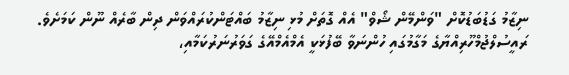ނިޒާމު ގަޑުބަޑުކޮށް "ވަންމޭން ޝޯވް" އެއް ގޮތަށް މުޅި ނިޒާމު ބައްޓަންކުރައްވަން ދިން ބާރެއް ނޫން ކަމަށެވެ.
ރައީސުލްޖުމްހޫރިއްޔާގެ މަގާމުގައި ހުންނަވާ ބޭފުޅަކީ އެމްއެމްއޭގެ ގަވަރުނަރުކަމާއި،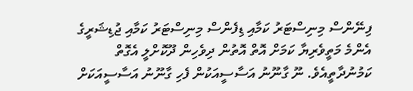ފިނޭންސް މިނިސްޓަރު ކަމާއި ޑިފެންސް މިނިސްޓަރު ކަމާއި ޖުޑިޝަރީގެ އެންމެ މަތީވެރިޔާ ކަމަށް އޮތް އޮތުން ދިވެހިން ދޫކޮށްލީ އެގޮތް ކަމުނުދާތީއެވެ. ނޫ ގާނޫނު އަސާސީއަކުން ފެހި ގާނޫނު އަސާސީއަކަށް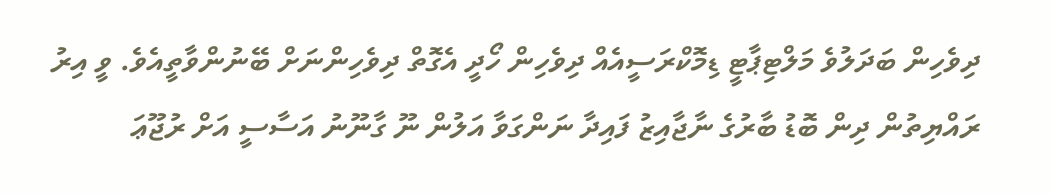ދިވެހިން ބަދަލުވެ މަލްޓިޕާޓީ ޑިމޮކްރަސީއެއް ދިވެހިން ހޯދީ އެގޮތް ދިވެހިންނަށް ބޭނުންވާތީއެވެ. ވީ އިރު ރައްޔިތުން ދިން ބޮޑު ބާރުގެ ނާޖާއިޒު ފައިދާ ނަންގަވާ އަލުން ނޫ ގާނޫނު އަސާސީ އަށް ރުޖޫޢަ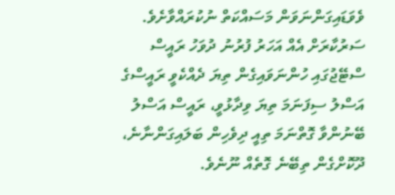ވެވަޑައިގަންނަވަން މަސައްކަތް ނުކުރައްވާށެވެ. ސަރުކާރަށް އެއް އަހަރު ފުރުނު ދުވަހު ރައީސް ސްޓޭޖުގައި ހުންނަވައިގެން ތިޔަ ދެއްކެވީ ރައީސްގެ އަސްލު ސިފަނަމަ ތިޔަ ވިދާޅުވީ، ރައީސް އަސްލު ބޭނުންވާ ގޮތްނަމަ ތިއީ ދިވެހިން ބަލައިގަންނާނެ، ދޫކޮށްގެން ތިބޭނެ ގޮތެއް ނޫނެވެ.